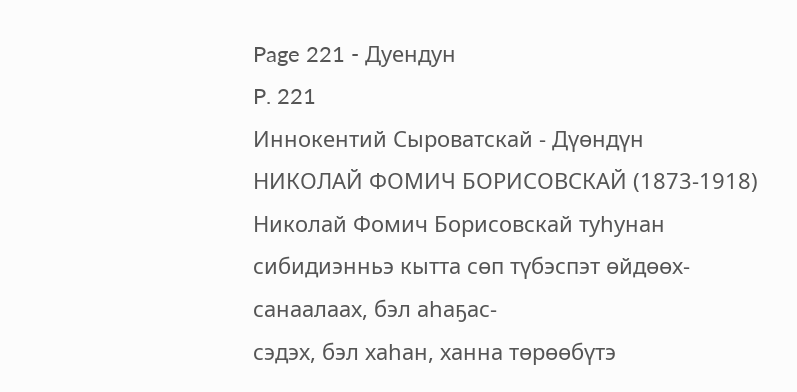Page 221 - Дуендун
P. 221
Иннокентий Сыроватскай - Дүөндүн
НИКОЛАЙ ФОМИЧ БОРИСОВСКАЙ (1873-1918)
Николай Фомич Борисовскай туһунан сибидиэнньэ кытта сөп түбэспэт өйдөөх-санаалаах, бэл аһаҕас-
сэдэх, бэл хаһан, ханна төрөөбүтэ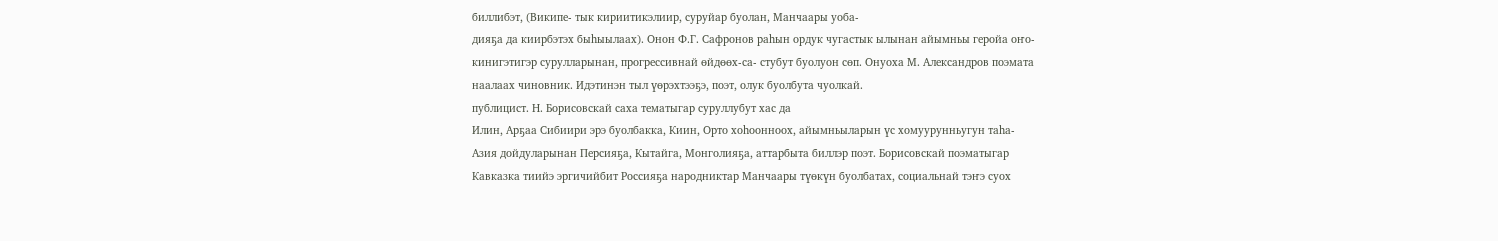биллибэт, (Википе- тык кириитикэлиир, суруйар буолан, Манчаары уоба-
дияҕа да киирбэтэх быһыылаах). Онон Ф.Г. Сафронов раһын ордук чугастык ылынан айымньы геройа оҥо-
кинигэтигэр сурулларынан, прогрессивнай өйдөөх-са- стубут буолуон сөп. Онуоха М. Александров поэмата
наалаах чиновник. Идэтинэн тыл үөрэхтээҕэ, поэт, олук буолбута чуолкай.
публицист. Н. Борисовскай саха тематыгар суруллубут хас да
Илин, Арҕаа Сибиири эрэ буолбакка, Киин, Орто хоһоонноох, айымньыларын үс хомуурунньугун таһа-
Азия дойдуларынан Персияҕа, Кытайга, Монголияҕа, аттарбыта биллэр поэт. Борисовскай поэматыгар
Кавказка тиийэ эргичийбит Россияҕа народниктар Манчаары түөкүн буолбатах, социальнай тэҥэ суох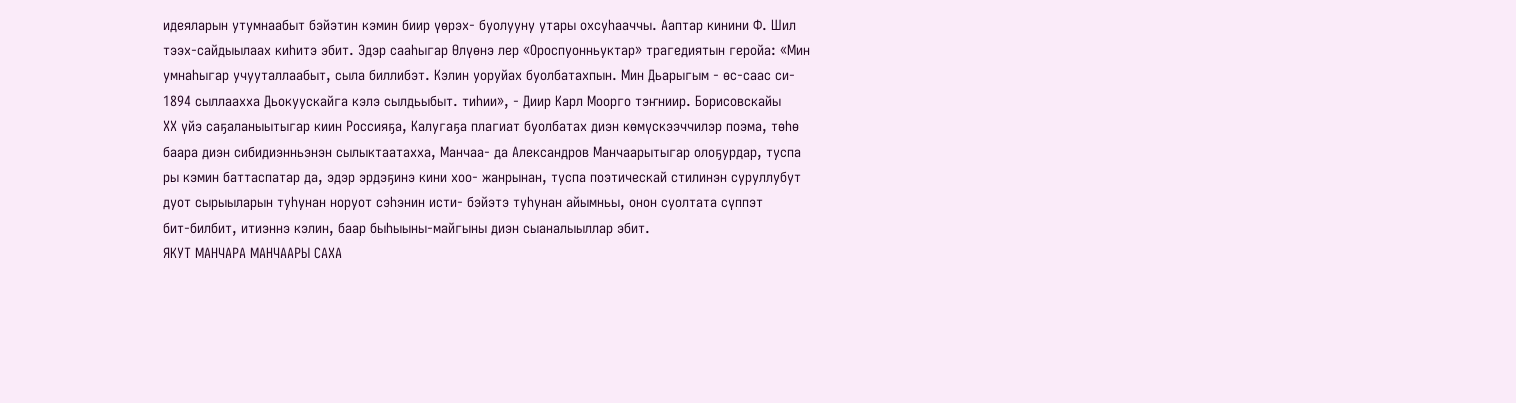идеяларын утумнаабыт бэйэтин кэмин биир үөрэх- буолууну утары охсуһааччы. Ааптар кинини Ф. Шил
тээх-сайдыылаах киһитэ эбит. Эдэр сааһыгар Өлүөнэ лер «Ороспуонньуктар» трагедиятын геройа: «Мин
умнаһыгар учууталлаабыт, сыла биллибэт. Кэлин уоруйах буолбатахпын. Мин Дьарыгым - өс-саас си-
1894 сыллаахха Дьокуускайга кэлэ сылдьыбыт. тиһии», - Диир Карл Моорго тэҥниир. Борисовскайы
ХХ үйэ саҕаланыытыгар киин Россияҕа, Калугаҕа плагиат буолбатах диэн көмүскээччилэр поэма, төһө
баара диэн сибидиэнньэнэн сылыктаатахха, Манчаа- да Александров Манчаарытыгар олоҕурдар, туспа
ры кэмин баттаспатар да, эдэр эрдэҕинэ кини хоо- жанрынан, туспа поэтическай стилинэн суруллубут
дуот сырыыларын туһунан норуот сэһэнин исти- бэйэтэ туһунан айымньы, онон суолтата сүппэт
бит-билбит, итиэннэ кэлин, баар быһыыны-майгыны диэн сыаналыыллар эбит.
ЯКУТ МАНЧАРА МАНЧААРЫ САХА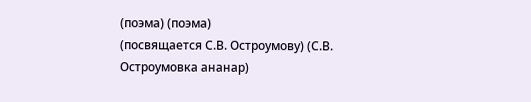(поэма) (поэма)
(посвящается С.В. Остроумову) (С.В. Остроумовка ананар)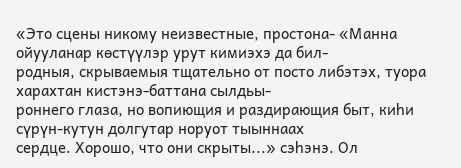«Это сцены никому неизвестные, простона- «Манна ойууланар көстүүлэр урут кимиэхэ да бил-
родныя, скрываемыя тщательно от посто либэтэх, туора харахтан кистэнэ-баттана сылдьы-
роннего глаза, но вопиющия и раздирающия быт, киһи сүрүн-кутун долгутар норуот тыыннаах
сердце. Хорошо, что они скрыты...» сэһэнэ. Ол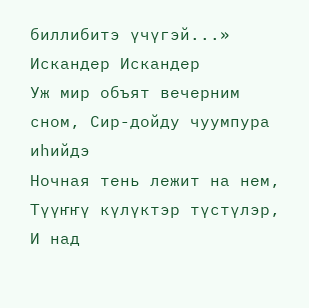биллибитэ үчүгэй...»
Искандер Искандер
Уж мир объят вечерним сном, Сир-дойду чуумпура иһийдэ
Ночная тень лежит на нем, Түүҥҥү күлүктэр түстүлэр,
И над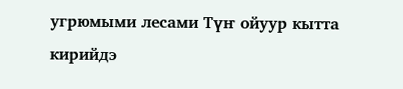угрюмыми лесами Түҥ ойуур кытта кирийдэ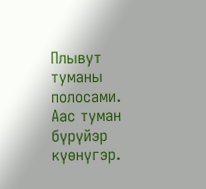Плывут туманы полосами. Аас туман бүрүйэр күөнүгэр.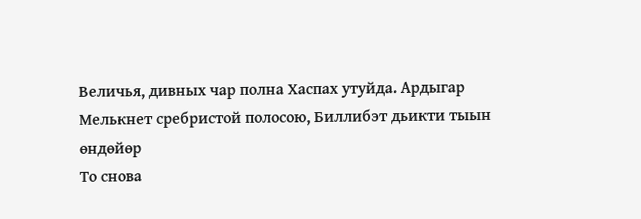Величья, дивных чар полна Хаспах утуйда. Ардыгар
Мелькнет сребристой полосою, Биллибэт дьикти тыын өндөйөр
То снова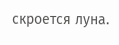скроется луна.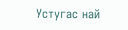Устугас най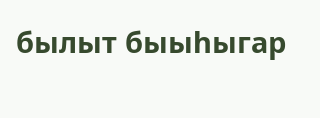былыт быыһыгар